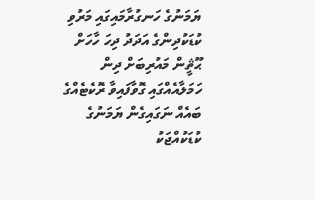ޔަމަނުގެ ހަނގުރާމައިގައި މަރުވި ކުޑަކުދިންގެ އަދަދު ދިހަ ހާހަށް
ޙޫޘީން މައުރިބަށް ދިން ހަމަލާއެއްގައި ގޮވާފައިވާ ރޮކެޓެއްގެ ބައެއް ނަގައިގެން ޔަމަނުގެ ކުޑަކުއްޖަކު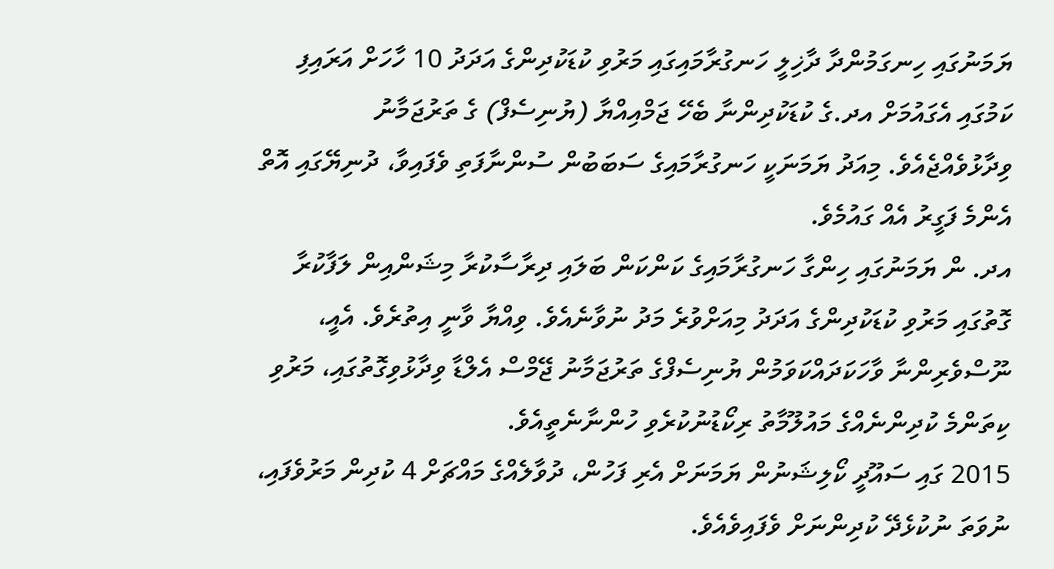ޔަމަނުގައި ހިނގަމުންދާ ދާޚިލީ ހަނގުރާމައިގައި މަރުވި ކުޑަކުދިންގެ އަދަދު 10 ހާހަށް އަރައިފި ކަމުގައި އެގައުމަށް އދ.ގެ ކުޑަކުދިންނާ ބެހޭ ޖަމްއިއްޔާ (ޔުނިސެފް) ގެ ތަރުޖަމާނު ވިދާޅުވެއްޖެއެވެ. މިއަދު ޔަމަނަކީ ހަނގުރާމައިގެ ސަބަބުން ސުންނާފަތި ވެފައިވާ، ދުނިޔޭގައި އޮތް އެންމެ ފަގީރު އެއް ގައުމެވެ.
އދ. ން ޔަމަނުގައި ހިންގާ ހަނގުރާމައިގެ ކަންކަން ބަލައި ދިރާސާކުރާ މިޝަންއިން ލަފާކުރާ ގޮތުގައި މަރުވި ކުޑަކުދިންގެ އަދަދު މިއަށްވުރެ މަދު ނުވާނެއެވެ. ވިއްޔާ ވާނީ އިތުރެވެ. އެއީ، ނޫސްވެރިންނާ ވާހަކަދައްކަވަމުން ޔުނިސެފްގެ ތަރުޖަމާނު ޖޭމްސް އެލްޑާ ވިދާޅުވިގޮތުގައި، މަރުވި ކިތަންމެ ކުދިންނެއްގެ މައުލޫމާތު ރިކޯޑުނުކުރެވި ހުންނާނެތީއެވެ.
2015 ގައި ސައޫދީ ކޯލިޝަނުން ޔަމަނަށް އެރި ފަހުން، ދުވާލެއްގެ މައްޗަށް 4 ކުދިން މަރުވެފައި، ނުވަތަ ނުކުޅެދޭ ކުދިންނަށް ވެފައިވެއެވެ.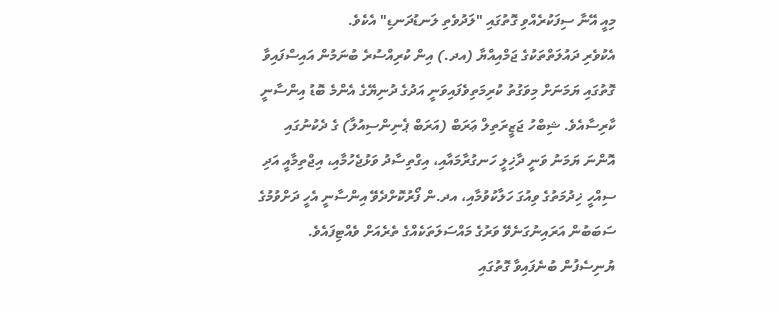މިއީ އޭނާ ސިފަކުރެއްވި ގޮތުގައި "ލަދުވެތި ލަނޑުދަނޑި" އެކެވެ.
އެކުވެރި ދައުލަތްތަކުގެ ޖަމްއިއްޔާ (އދ.) އިން ކުރިއްސުރެ ބުނަމުން އައިސްފައިވާ ގޮތުގައި ޔަމަނަށް މިވަގުތު ކުރިމަތިވެފައިވަނީ އަދުގެ ދުނިޔޭގެ އެންމެ ބޮޑު އިންސާނީ ކާރިސާއެވެ. ޝިބްހު ޖަޒީރަތިލް ޢަރަބް (އަރަބް ޕެނިންސިއުލާ) ގެ ދެކުނުގައި އޮންނަ ޔަމަނު ވަނީ ދާޚިލީ ހަނގުރާމައާއި، އިގްތިސާދު ވަޅުޖެހުމާއި، އިޖްތިމާއީ އަދި ސިއްހީ ޚިދުމަތުގެ ވިއުގަ ހަލާކުވުމާއި، އދ.ން ފޯރުކޮށްދެވޭ އިންސާނީ އެހީ ދަށްވުމުގެ ސަބަބުން އަރައިނުގަނެވޭ ވަރުގެ މައްސަލަތަކެއްގެ ތެރެއަށް ވެއްޓިފައެވެ.
ޔުނިސެފުން ބުނެފައިވާ ގޮތުގައި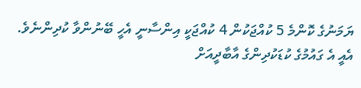ޔަމަނުގެ ކޮންމެ 5 ކުއްޖަކުން 4 ކުއްޖަކީ އިންސާނީ އެހީ ބޭނުންވާ ކުދިންނެވެ. އެއީ އެ ގައުމުގެ ކުޑަކުދިންގެ އާބާދީއަށް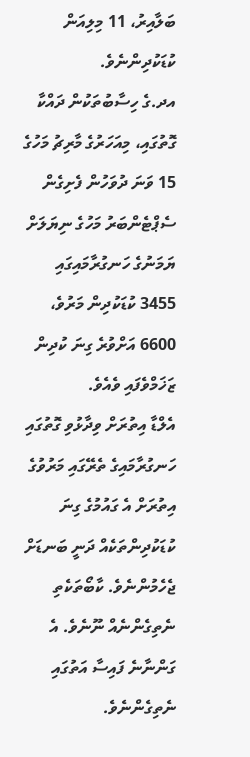ބަލާއިރު، 11 މިލިއަން ކުޑަކުދިންނެވެ.
އދ.ގެ ހިސާބުތަކުން ދައްކާ ގޮތުގައި، މިއަހަރުގެ މާރިޗު މަހުގެ 15 ވަނަ ދުވަހުން ފެށިގެން ސެޕްޓެންބަރު މަހުގެ ނިޔަލަށް ޔަމަނުގެ ހަނގުރާމައިގައި 3455 ކުޑަކުދިން މަރުވެ، 6600 އަށްވުރެ ގިނަ ކުދިން ޒަޚަމްވެފައި ވެއެވެ.
އެލްޑާ އިތުރަށް ވިދާޅުވި ގޮތުގައި ހަނގުރާމައިގެ ތެރޭގައި މަރުވުގެ އިތުރަށް އެ ގައުމުގެ ގިނަ ކުޑަކުދިންތަކެއް ދަނީ ބަނޑަށް ޖެހެމުންނެވެ. ކާބޯތަކެތި ނެތިގެންނެއް ނޫނެވެ. އެ ގަންނާނެ ފައިސާ އަތުގައި ނެތިގެންނެވެ.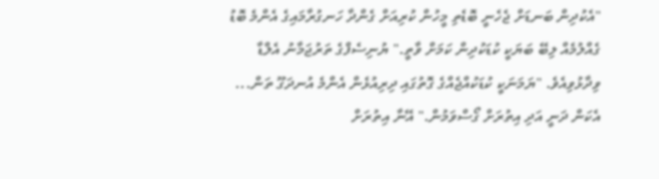"އެކުދިން ބަނޑަށް ޖެހެނީ ބޮޑެތި މީހުން ކުރިއަށް ގެންދާ ހަނގުރާމައިގެ އެންމެ ބޮޑު ގެއްލުމެއް ލިބޭ ބަޔަކީ ކުޑަކުދިން ކަމަށް ވާތީ." ޔުނިސެފްގެ ތަރުޖަމާނު އެލްޑާ ވިދާޅުވިއެވެ. "ޔަމަނަކީ ކުޑަކުއްޖެއްގެ ގޮތުގައި ދިރިއުޅެން އެންމެ އުނދަގޫ ތަން... އެކަން ދަނީ އަދި އިތުރަށް ގޯސްވަމުން." އޭނާ އިތުރަށް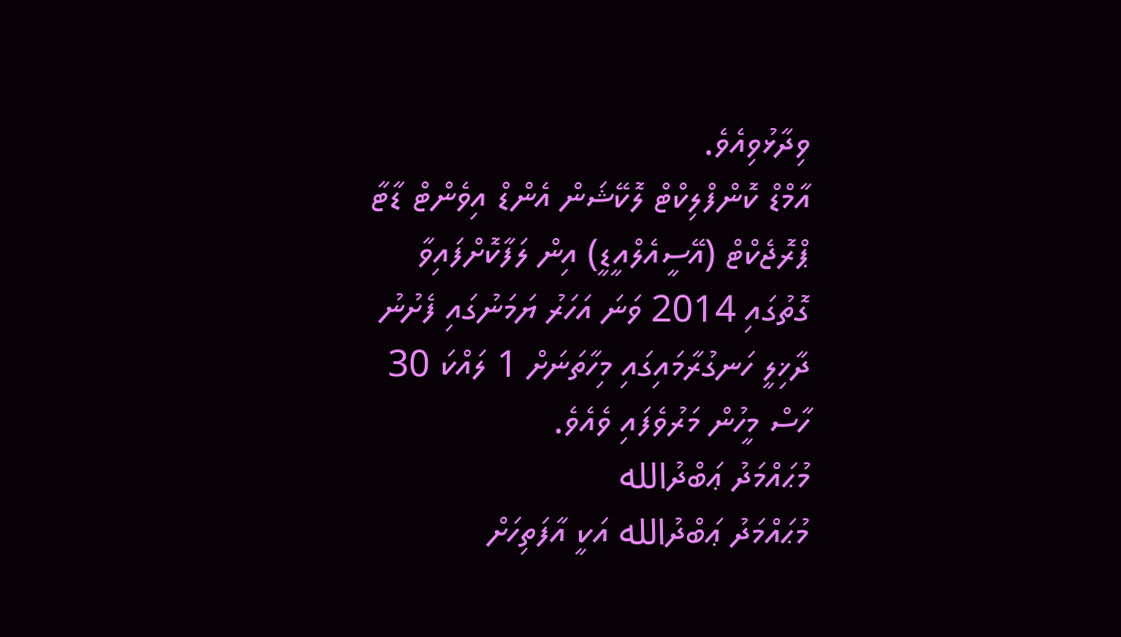ވިދާޅުވިއެވެ.
އާމްޑް ކޮންފްލިކްޓް ލޮކޭޝަން އެންޑް އިވެންޓް ޑާޓާ ޕްރޮޖެކްޓް (އޭސީއެލްއީޑީ) އިން ލަފާކޮށްފައިވާ ގޮތުގައި 2014 ވަނަ އަހަރު ޔަމަނުގައި ފެށުނު ދާޚިލީ ހަނގުރާމައިގައި މިހާތަނަށް 1 ލައްކަ 30 ހާސް މީހުން މަރުވެފައި ވެއެވެ.
މުޙައްމަދު ޢަބްދުالله
މުޙައްމަދު ޢަބްދުالله އަކީ އާފަތިހަށް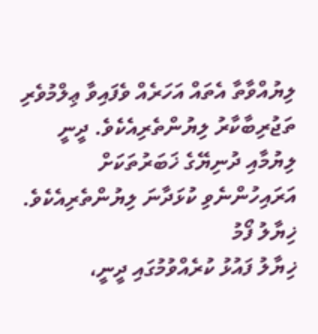ލިޔުއްވާތާ އެތައް އަހަރެއް ވެފައިވާ ޢިލްމުވެރި ތަޖުރިބާކާރު ލިޔުންތެރިއެކެވެ. ދީނީ ލިޔުމާއި ދުނިޔޭގެ ޚަބަރުތަކަށް އަރައިހުންނެވި ކުޅަދާނަ ލިޔުންތެރިއެކެވެ.
ޚިޔާލު ފޯމު
ޚިޔާލު ފައުޅު ކުރެއްވުމުގައި ދީނީ،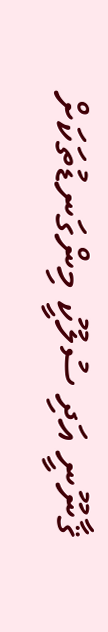ޤާނޫނީ އަދި ސުލޫކީ މިންގަނޑުތަކަށް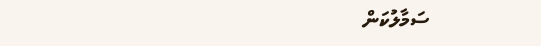ސަމާލުކަން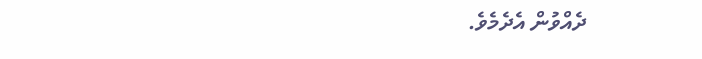ދެއްވުން އެދެމެވެ.